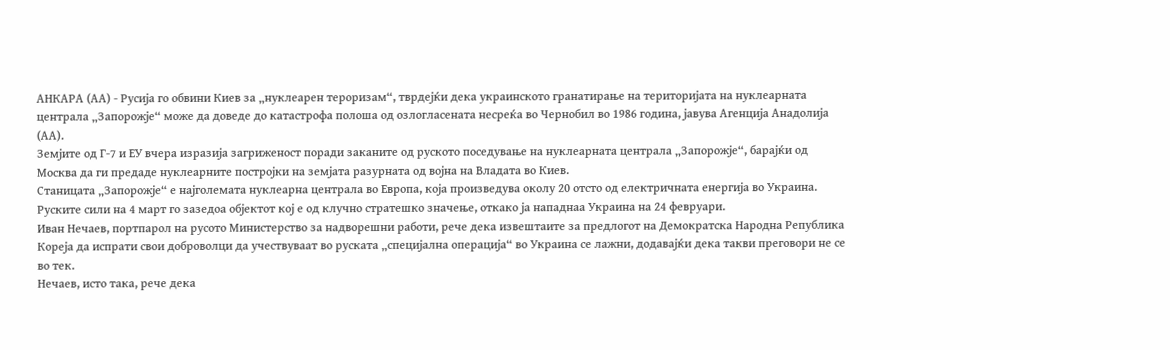АНКАРА (АА) - Русија го обвини Киев за „нуклеарен тероризам“, тврдејќи дека украинското гранатирање на територијата на нуклеарната централа „Запорожје“ може да доведе до катастрофа полоша од озлогласената несреќа во Чернобил во 1986 година, јавува Агенција Анадолија (АА).
Земјите од Г-7 и ЕУ вчера изразија загриженост поради заканите од руското поседување на нуклеарната централа „Запорожје“, барајќи од Москва да ги предаде нуклеарните постројки на земјата разурната од војна на Владата во Киев.
Станицата „Запорожје“ е најголемата нуклеарна централа во Европа, која произведува околу 20 отсто од електричната енергија во Украина.
Руските сили на 4 март го зазедоа објектот кој е од клучно стратешко значење, откако ја нападнаа Украина на 24 февруари.
Иван Нечаев, портпарол на русото Министерство за надворешни работи, рече дека извештаите за предлогот на Демократска Народна Република Кореја да испрати свои доброволци да учествуваат во руската „специјална операција“ во Украина се лажни, додавајќи дека такви преговори не се во тек.
Нечаев, исто така, рече дека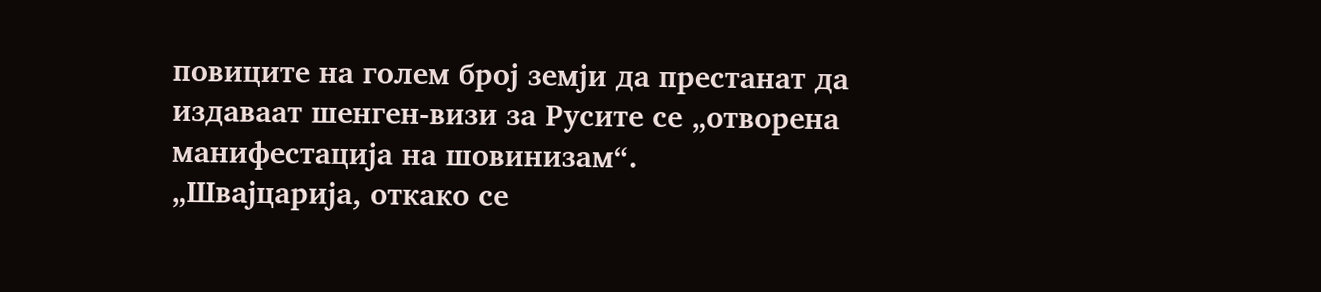повиците на голем број земји да престанат да издаваат шенген-визи за Русите се „отворена манифестација на шовинизам“.
„Швајцарија, откако се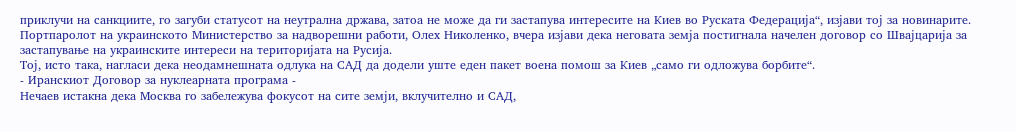приклучи на санкциите, го загуби статусот на неутрална држава, затоа не може да ги застапува интересите на Киев во Руската Федерација“, изјави тој за новинарите.
Портпаролот на украинското Министерство за надворешни работи, Олех Николенко, вчера изјави дека неговата земја постигнала начелен договор со Швајцарија за застапување на украинските интереси на територијата на Русија.
Тој, исто така, нагласи дека неодамнешната одлука на САД да додели уште еден пакет воена помош за Киев „само ги одложува борбите“.
- Иранскиот Договор за нуклеарната програма -
Нечаев истакна дека Москва го забележува фокусот на сите земји, вклучително и САД,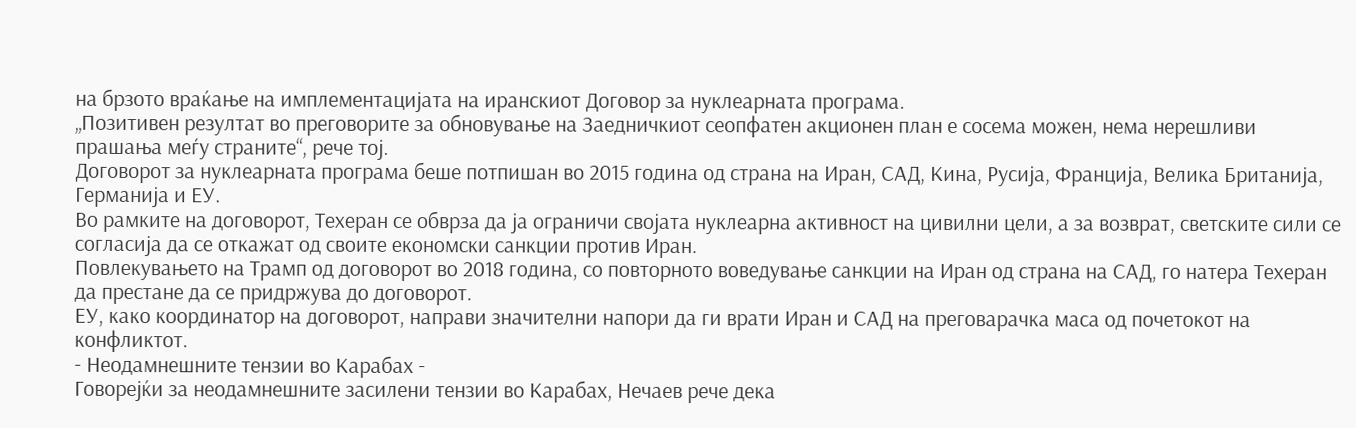на брзото враќање на имплементацијата на иранскиот Договор за нуклеарната програма.
„Позитивен резултат во преговорите за обновување на Заедничкиот сеопфатен акционен план е сосема можен, нема нерешливи прашања меѓу страните“, рече тој.
Договорот за нуклеарната програма беше потпишан во 2015 година од страна на Иран, САД, Кина, Русија, Франција, Велика Британија, Германија и ЕУ.
Во рамките на договорот, Техеран се обврза да ја ограничи својата нуклеарна активност на цивилни цели, а за возврат, светските сили се согласија да се откажат од своите економски санкции против Иран.
Повлекувањето на Трамп од договорот во 2018 година, со повторното воведување санкции на Иран од страна на САД, го натера Техеран да престане да се придржува до договорот.
ЕУ, како координатор на договорот, направи значителни напори да ги врати Иран и САД на преговарачка маса од почетокот на конфликтот.
- Неодамнешните тензии во Карабах -
Говорејќи за неодамнешните засилени тензии во Карабах, Нечаев рече дека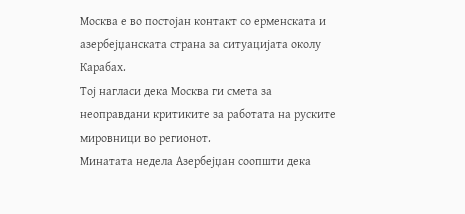Москва е во постојан контакт со ерменската и азербејџанската страна за ситуацијата околу Карабах.
Тој нагласи дека Москва ги смета за неоправдани критиките за работата на руските мировници во регионот.
Минатата недела Азербејџан соопшти дека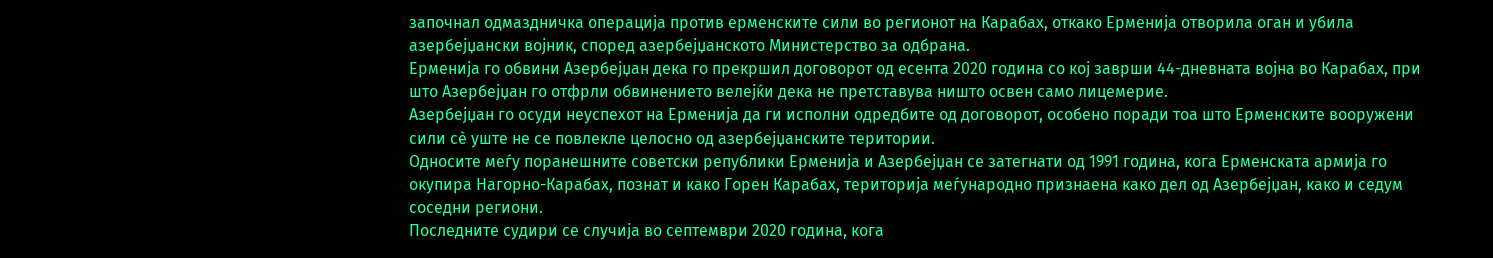започнал одмаздничка операција против ерменските сили во регионот на Карабах, откако Ерменија отворила оган и убила азербејџански војник, според азербејџанското Министерство за одбрана.
Ерменија го обвини Азербејџан дека го прекршил договорот од есента 2020 година со кој заврши 44-дневната војна во Карабах, при што Азербејџан го отфрли обвинението велејќи дека не претставува ништо освен само лицемерие.
Азербејџан го осуди неуспехот на Ерменија да ги исполни одредбите од договорот, особено поради тоа што Ерменските вооружени сили сè уште не се повлекле целосно од азербејџанските територии.
Односите меѓу поранешните советски републики Ерменија и Азербејџан се затегнати од 1991 година, кога Ерменската армија го окупира Нагорно-Карабах, познат и како Горен Карабах, територија меѓународно признаена како дел од Азербејџан, како и седум соседни региони.
Последните судири се случија во септември 2020 година, кога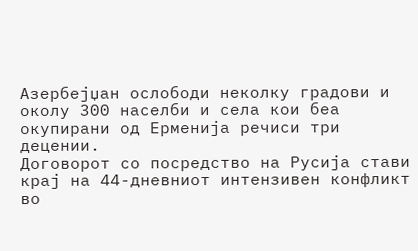Азербејџан ослободи неколку градови и околу 300 населби и села кои беа окупирани од Ерменија речиси три децении.
Договорот со посредство на Русија стави крај на 44-дневниот интензивен конфликт во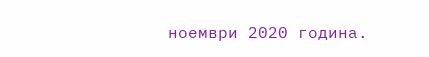ноември 2020 година.